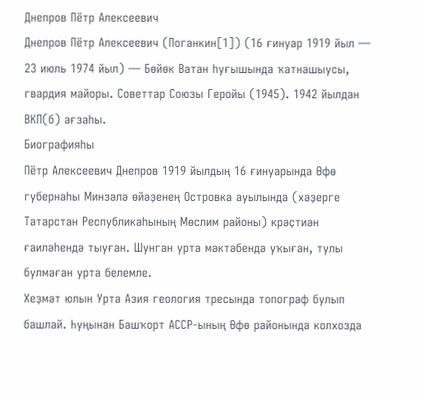Днепров Пётр Алексеевич
Днепров Пётр Алексеевич (Поганкин[1]) (16 ғинуар 1919 йыл — 23 июль 1974 йыл) — Бөйөк Ватан һуғышында ҡатнашыусы, гвардия майоры. Советтар Союзы Геройы (1945). 1942 йылдан ВКП(б) ағзаһы.
Биографияһы
Пётр Алексеевич Днепров 1919 йылдың 16 ғинуарында Өфө губернаһы Минзәлә өйәҙенең Островка ауылында (хәҙерге Татарстан Республикаһының Мөслим районы) крәҫтиән ғаиләһендә тыуған. Шунган урта мәктәбендә уҡыған, тулы булмаған урта белемле.
Хеҙмәт юлын Урта Азия геология тресында топограф булып башлай. Һуңынан Башҡорт АССР-ының Өфө районында колхозда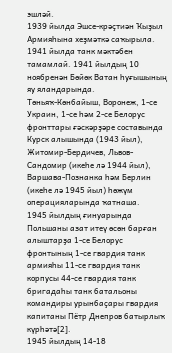эшләй.
1939 йылда Эшсе-крәҫтиән Ҡыҙыл Армияһына хеҙмәткә саҡырыла. 1941 йылда танк мәктәбен тамамлай. 1941 йылдың 10 ноябренән Бөйөк Ватан һуғышының яу яландарында.
Төньяҡ-Көнбайыш, Воронеж, 1-се Украин, 1-се һәм 2-се Белорус фронттары ғәскәрҙәре составында Курск алышында (1943 йыл), Житомир-Бердичев, Львов-Сандомир (икеһе лә 1944 йыл), Варшава-Познанка һәм Берлин (икеһе лә 1945 йыл) һөжүм операцияларында ҡатнаша.
1945 йылдың ғинуарында Польшаны азат итеү өсөн барған алыштарҙа 1-се Белорус фронтының 1-се гвардия танк армияһы 11-се гвардия танк корпусы 44-се гвардия танк бригадаһы танк батальоны командиры урынбаҫары гвардия капитаны Пётр Днепров батырлыҡ күрһәтә[2].
1945 йылдың 14-18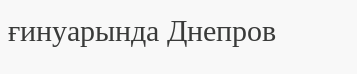ғинуарында Днепров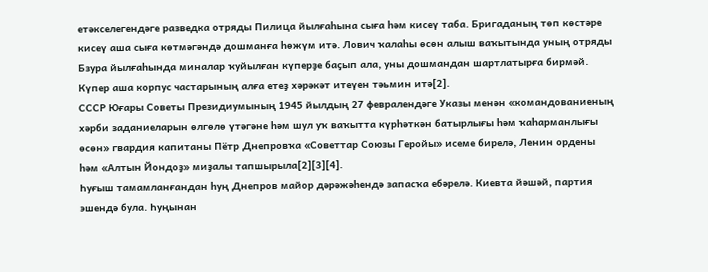етәкселегендәге разведка отряды Пилица йылғаһына сыға һәм кисеү таба. Бригаданың төп көстәре кисеү аша сыға көтмәгәндә дошманға һөжүм итә. Лович ҡалаһы өсөн алыш ваҡытында уның отряды Бзура йылғаһында миналар ҡуйылған күперҙе баҫып ала, уны дошмандан шартлатырға бирмәй. Күпер аша корпус частарының алға етеҙ хәрәкәт итеүен тәьмин итә[2].
СССР Юғары Советы Президиумының 1945 йылдың 27 февралендәге Указы менән «командованиеның хәрби заданиеларын өлгөлө үтәгәне һәм шул уҡ ваҡытта күрһәткән батырлығы һәм ҡаһарманлығы өсөн» гвардия капитаны Пётр Днепровҡа «Советтар Союзы Геройы» исеме бирелә, Ленин ордены һәм «Алтын Йондоҙ» миҙалы тапшырыла[2][3][4].
Һуғыш тамамланғандан һуң Днепров майор дәрәжәһендә запасҡа ебәрелә. Киевта йәшәй, партия эшендә була. Һуңынан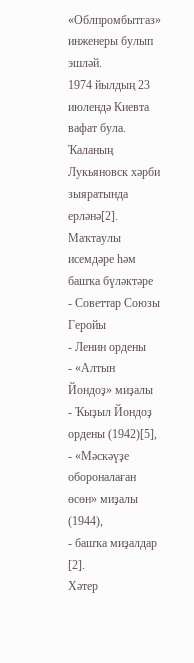«Облпромбытгаз» инженеры булып эшләй.
1974 йылдың 23 июлендә Киевта вафат була. Ҡаланың Лукьяновск хәрби зыяратында ерләнә[2].
Маҡтаулы исемдәре һәм башҡа бүләктәре
- Советтар Союзы Геройы
- Ленин ордены
- «Алтын Йондоҙ» миҙалы
- Ҡыҙыл Йондоҙ ордены (1942)[5],
- «Мәскәүҙе обороналаған өсөн» миҙалы (1944),
- башҡа миҙалдар [2].
Хәтер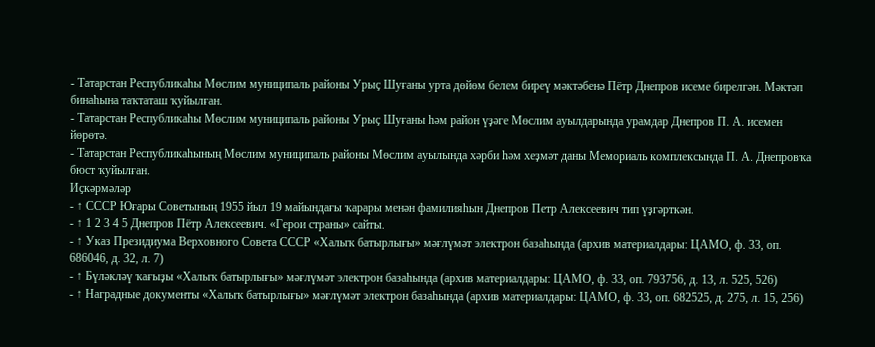- Татарстан Республикаһы Мөслим муниципаль районы Урыҫ Шуғаны урта дөйөм белем биреү мәктәбенә Пётр Днепров исеме бирелгән. Мәктәп бинаһына таҡтаташ ҡуйылған.
- Татарстан Республикаһы Мөслим муниципаль районы Урыҫ Шуғаны һәм район үҙәге Мөслим ауылдарында урамдар Днепров П. А. исемен йөрөтә.
- Татарстан Республикаһының Мөслим муниципаль районы Мөслим ауылында хәрби һәм хеҙмәт даны Мемориаль комплексында П. А. Днепровҡа бюст ҡуйылған.
Иҫкәрмәләр
- ↑ СССР Юғары Советының 1955 йыл 19 майындағы ҡарары менән фамилияһын Днепров Петр Алексеевич тип үҙгәрткән.
- ↑ 1 2 3 4 5 Днепров Пётр Алексеевич. «Герои страны» сайты.
- ↑ Указ Президиума Верховного Совета СССР «Халыҡ батырлығы» мәғлүмәт электрон базаһында (архив материалдары: ЦАМО, ф. 33, оп. 686046, д. 32, л. 7)
- ↑ Бүләкләү ҡағыҙы «Халыҡ батырлығы» мәғлүмәт электрон базаһында (архив материалдары: ЦАМО, ф. 33, оп. 793756, д. 13, л. 525, 526)
- ↑ Наградные документы «Халыҡ батырлығы» мәғлүмәт электрон базаһында (архив материалдары: ЦАМО, ф. 33, оп. 682525, д. 275, л. 15, 256)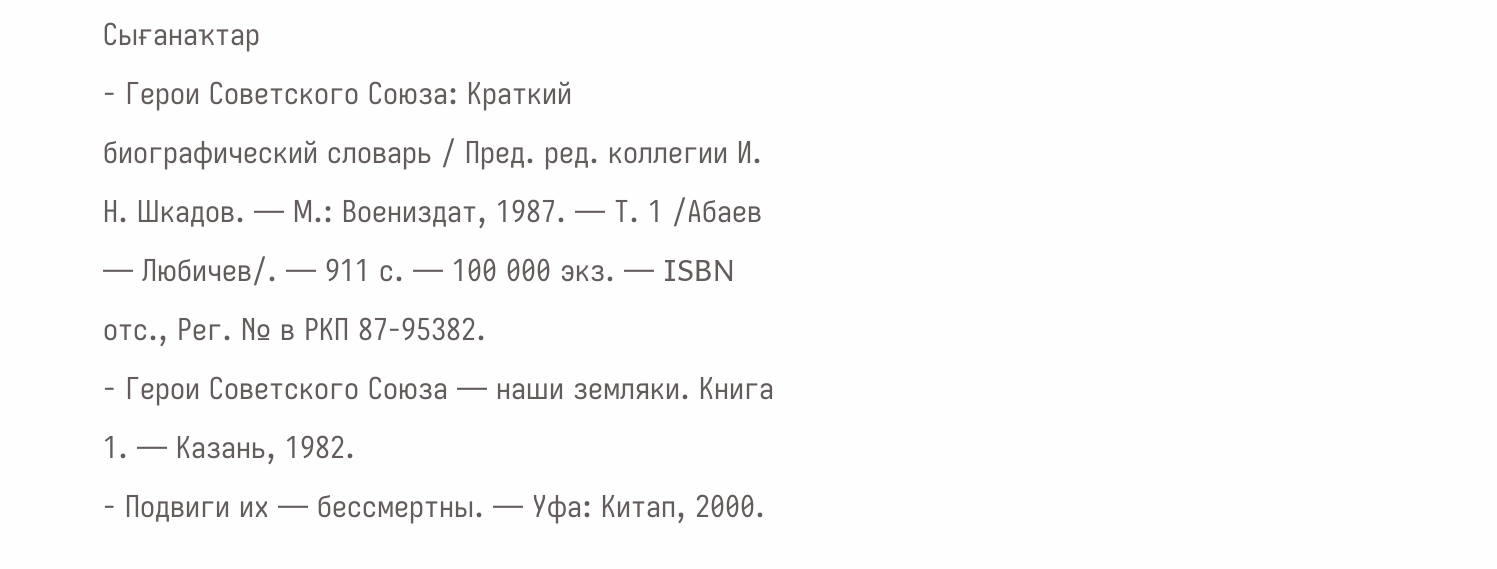Сығанаҡтар
- Герои Советского Союза: Краткий биографический словарь / Пред. ред. коллегии И. Н. Шкадов. — М.: Воениздат, 1987. — Т. 1 /Абаев — Любичев/. — 911 с. — 100 000 экз. — ISBN отс., Рег. № в РКП 87-95382.
- Герои Советского Союза — наши земляки. Книга 1. — Казань, 1982.
- Подвиги их — бессмертны. — Уфа: Китап, 2000.